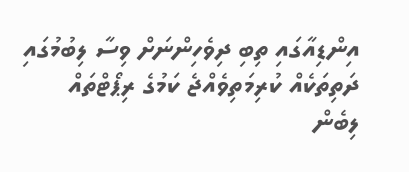އިންޑިއާގައި ތިބި ދިވެހިންނަށް ވިސާ ލިބުމުގައި ދަތިތަކެއް ކުރިމަތިވެއްޖެ ކަމުގެ ރިޕޯޓްތައް ލިބެން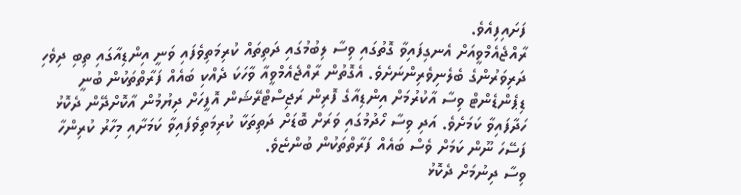ފަށައިފިއެވެ.
ރާއްޖެއެމްވީއަށް އެނގިފައިވާ ގޮތުގައި ވިސާ ލިބުމުގައި ދަތިތައް ކުރިމަތިވެފައި ވަނީ އިންޑިއާގައި ތިބި ދިވެހި ދަރިވަރުންގެ ބެލެނިވެރިންނަށެވެ. އެގޮތުން ރާއްޖެއެމްވީއާ ވާހަކަ ދެއްކި ބައެއް ފަރާތްތަކުން ބުނީ ޑިޕެންޑެންޓް ވިސާ އާކުރުމަށް އިންޑިއާގެ ފޮރިން ރަޖިސްޓްރޭޝަން އޮފީހަށް ދިޔުމުން އާކޮށްދޭން ދެކޮޅު ހަދާފައިވާ ކަމަށެވެ. އަދި ވިސާ ހޯދުމުގައި ވަރަށް ބޮޑަށް ދަތިތަކާ ކުރިމަތިވެފައިވާ ކަމަށާއި މިހާރު ކުރިންހާ ފަސޭހަ ނޫން ކަމަށް ވެސް ބައެއް ފަރާތްތަކުން ބުންޏެވެ.
ވިސާ ދިނުމަށް ދެކޮޅު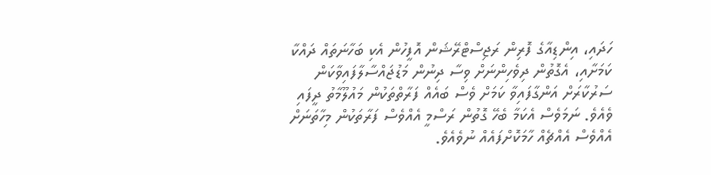ހަދައި، އިންޑިއާގެ ފޮރިން ރަޖިސްޓްރޭޝަން އޮފީހުން އެކި ބަހާނަތައް ދައްކާ ކަމަށާއި، އެގޮތުން ދިވެހިންނަށް ވިސާ ދިނުން މަޑުޖައްސާލާފައިވާކަން ސަރުކާރަށް އަންގާފައިވާ ކަމަށް ވެސް ބައެއް ފަރާތްތަކުން މައުލޫމާތު ދީފައި ވެއެވެ. ނަމަވެސް އެކަމާ ބެހޭ ގޮތުން ރަސްމީ އެއްވެސް ފަރާތަކުން މިހާތަނަށް އެއްވެސް އެއްޗެއް ހާމަކޮށްފައެއް ނުވެއެވެ.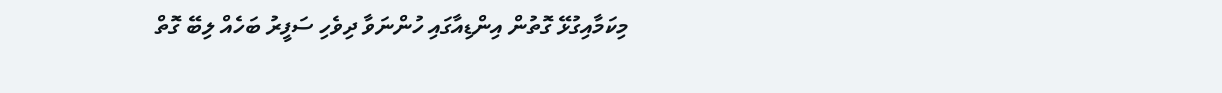މިކަމާއިގުޅޭ ގޮތުން އިންޑިއާގައި ހުންނަވާ ދިވެހި ސަފީރު ބަހެއް ލިބޭ ގޮތް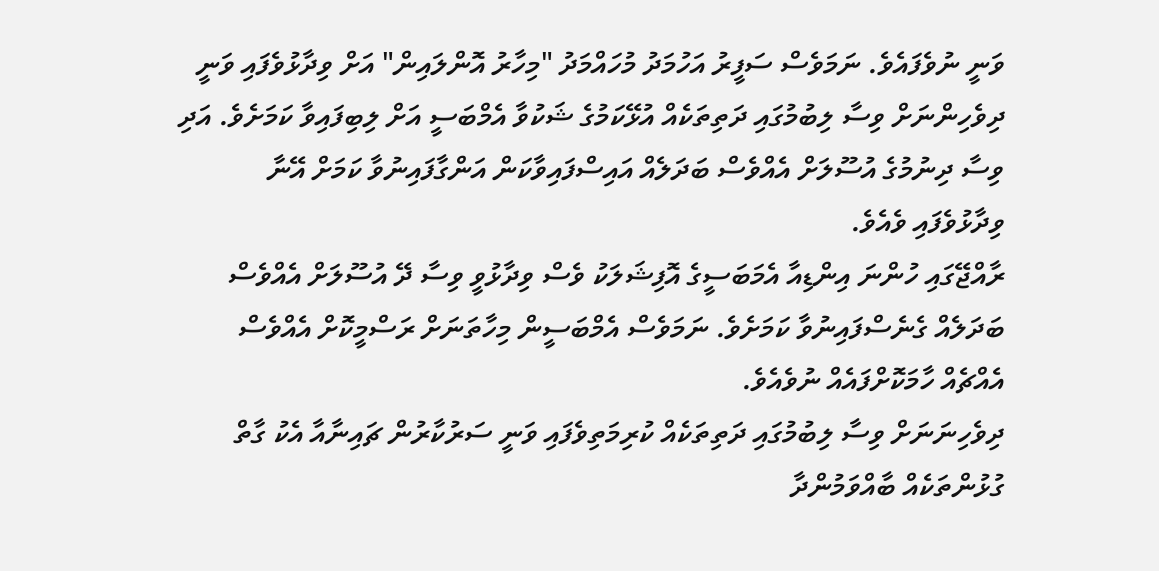ވަނީ ނުވެފައެވެ. ނަމަވެސް ސަފީރު އަހުމަދު މުހައްމަދު "މިހާރު އޮންލައިން" އަށް ވިދާޅުވެފައި ވަނީ ދިވެހިންނަށް ވިސާ ލިބުމުގައި ދަތިތަކެއް އުޅޭކަމުގެ ޝަކުވާ އެމްބަސީ އަށް ލިބިފައިވާ ކަމަށެވެ. އަދި ވިސާ ދިނުމުގެ އުސޫލަށް އެއްވެސް ބަދަލެއް އައިސްފައިވާކަން އަންގާފައިނުވާ ކަމަށް އޭނާ ވިދާޅުވެފައި ވެއެވެ.
ރާއްޖޭގައި ހުންނަ އިންޑިއާ އެމަބަސީގެ އޮފިޝަލަކު ވެސް ވިދާޅުވީ ވިސާ ދޭ އުސޫލަށް އެއްވެސް ބަދަލެއް ގެނެސްފައިނުވާ ކަމަށެވެ. ނަމަވެސް އެމްބަސީން މިހާތަނަށް ރަސްމީކޮށް އެއްވެސް އެއްޗެއް ހާމަކޮށްފައެއް ނުވެއެވެ.
ދިވެހިނަނަށް ވިސާ ލިބުމުގައި ދަތިތަކެއް ކުރިމަތިވެފައި ވަނީ ސަރުކާރުން ޗައިނާއާ އެކު ގާތް ގުޅުންތަކެއް ބާއްވަމުންދާ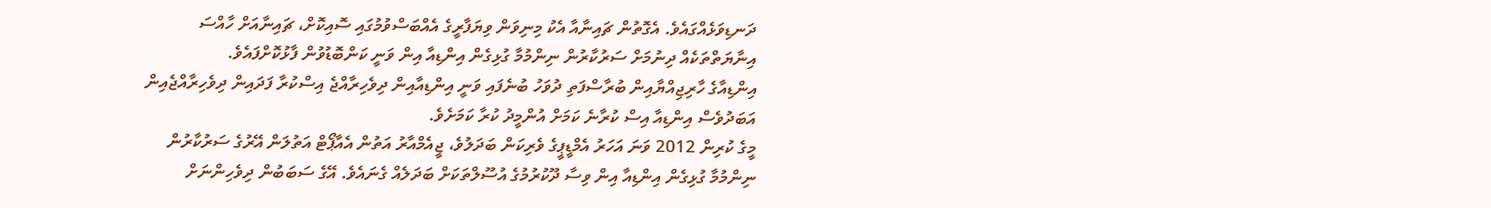ދަނޑިވަޅެއްގައެވެ. އެގޮތުން ޗައިނާއާ އެކު މިނިވަން ވިޔަފާރީގެ އެއްބަސްވުމުގައި ސޮއިކޮށް، ޗައިނާއަށް ހާއްސަ އިނާޔަތްތަކެއް ދިނުމަށް ސަރުކާރުން ނިންމުމާ ގުޅިގެން އިންޑިއާ އިން ވަނީ ކަންބޮޑުވުން ފާޅުކޮށްފައެވެ.
އިންޑިއާގެ ހާރިޖިއްޔާއިން ބުރާސްފަތި ދުވަހު ބުނެފައި ވަނީ އިންޑިއާއިން ދިވެހިރާއްޖެ އިސްކުރާ ފަދައިން ދިވެހިރާއްޖެއިން އަބަދުވެސް އިންޑިއާ އިސް ކުރާނެ ކަމަށް އުންމީދު ކުރާ ކަމަށެވެ.
މީގެ ކުރިން 2012 ވަނަ އަހަރު އެމްޑީޕީގެ ވެރިކަން ބަދަލުވެ، ޖީއެމްއާރު އަތުން އެއާޕޯޓް އަތުލަން އޭރުގެ ސަރުކާރުން ނިންމުމާ ގުޅިގެން އިންޑިއާ އިން ވިސާ ދޫކުރުމުގެ އުސޫލްތަކަށް ބަދަލެއް ގެނައެވެ. އޭގެ ސަބަބުން ދިވެހިންނަށް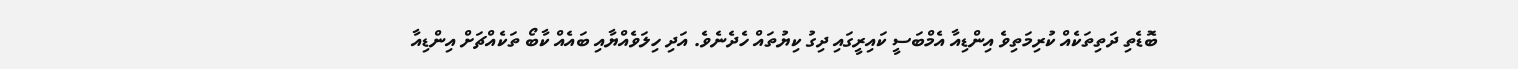ބޮޑެތި ދަތިތަކެއް ކުރިމަތިވެ އިންޑިއާ އެމްބަސީ ކައިރީގައި ދިގު ކިޔުތައް ހެދެނެވެ. އަދި ހިލަވެއްޔާއި ބައެއް ކާބޯ ތަކެއްޗަށް އިންޑިއާ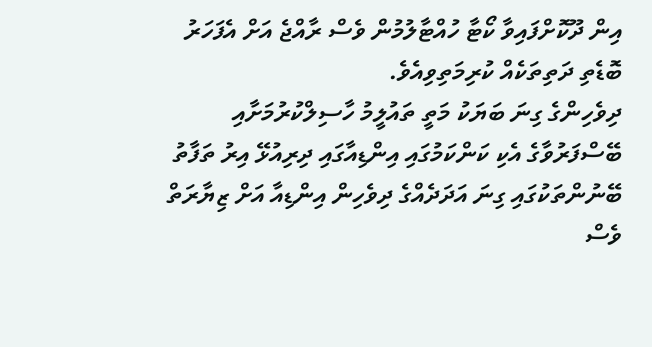އިން ދޫކޮށްފައިވާ ކޯޓާ ހުއްޓާލުމުން ވެސް ރާއްޖެ އަށް އެފަހަރު ބޮޑެތި ދަތިތަކެއް ކުރިމަތިވިއެވެ.
ދިވެހިންގެ ގިނަ ބަޔަކު މަތީ ތައުލީމު ހާސިލްކުރުމަށާއި ބޭސްފަރުވާގެ އެކި ކަންކަމުގައި އިންޑިއާގައި ދިރިއުޅޭ އިރު ތަފާތު ބޭނުންތަކުގައި ގިނަ އަދަދެއްގެ ދިވެހިން އިންޑިއާ އަށް ޒިޔާރަތް ވެސް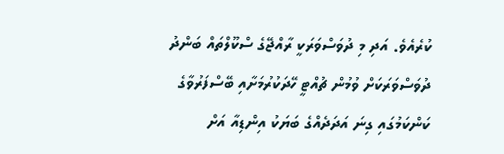ކުރެއެވެ. އަދި މި ދުވަސްވަރަކީ ރާއްޖޭގެ ސްކޫލްތައް ބަންދު ދުވަސްވަރަކަށް ވުމުން ޗުއްޓީ ހޭދަކުރުމަށާއި ބޭސްފަރުވާގެ ކަންކަމުގައި ގިނަ އަދަދެއްގެ ބަޔަކު އިންޑިއާ އަށް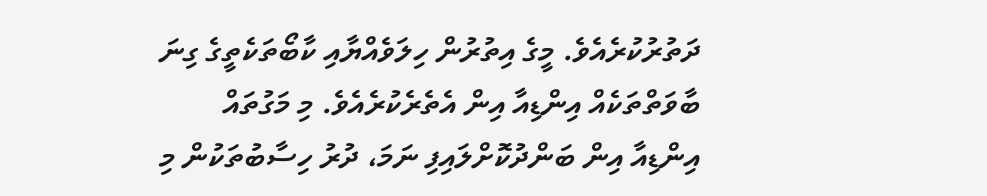ދަތުރުކުރެއެވެ. މީގެ އިތުރުން ހިލަވެއްޔާއި ކާބޯތަކެތީގެ ގިނަ ބާވަތްތަކެއް އިންޑިއާ އިން އެތެރެކުރެއެވެ. މި މަގުތައް އިންޑިއާ އިން ބަންދުކޮށްލައިފި ނަމަ، ދުރު ހިސާބުތަކުން މި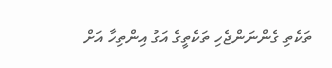ތަކެތި ގެންނަންޖެހި ތަކެތީގެ އަގު އިންތިހާ އަށް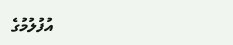އުފުލުމުގެ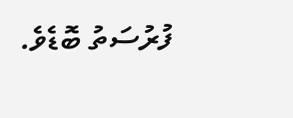ފުރުސަތު ބޮޑެވެ.